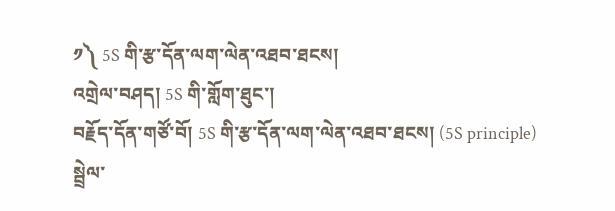༡༽ 5S གི་རྩ་དོན་ལག་ལེན་འཐབ་ཐངས།
འགྲེལ་བཤད། 5S གི་གློག་ཐུང་།
བརྗོད་དོན་གཙོ་བོ། 5S གི་རྩ་དོན་ལག་ལེན་འཐབ་ཐངས། (5S principle)
སྦྲེལ་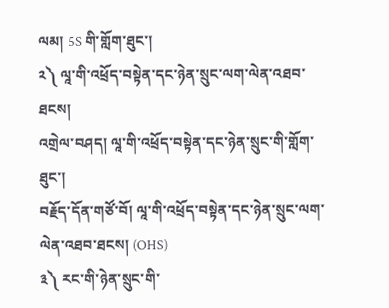ལམ། 5S གི་གློག་ཐུང་།
༢༽ ལཱ་གི་འཕྲོད་བསྟེན་དང་ཉེན་སྲུང་ལག་ལེན་འཐབ་ཐངས།
འགྲེལ་བཤད། ལཱ་གི་འཕྲོད་བསྟེན་དང་ཉེན་སྲུང་གི་གློག་ཐུང་།
བརྗོད་དོན་གཙོ་བོ། ལཱ་གི་འཕྲོད་བསྟེན་དང་ཉེན་སྲུང་ལག་ལེན་འཐབ་ཐངས། (OHS)
༣༽ རང་གི་ཉེན་སྲུང་གི་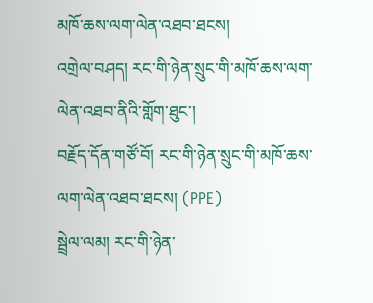མཁོ་ཆས་ལག་ལེན་འཐབ་ཐངས།
འགྲེལ་བཤད། རང་གི་ཉེན་སྲུང་གི་མཁོ་ཆས་ལག་ལེན་འཐབ་ནིའི་གློག་ཐུང་།
བརྗོད་དོན་གཙོ་བོ། རང་གི་ཉེན་སྲུང་གི་མཁོ་ཆས་ལག་ལེན་འཐབ་ཐངས། (PPE)
སྦྲེལ་ལམ། རང་གི་ཉེན་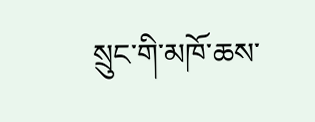སྲུང་གི་མཁོ་ཆས་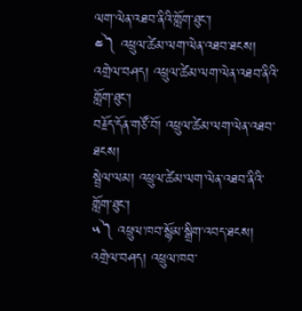ལག་ལེན་འཐབ་ནིའི་གློག་ཐུང་།
༤༽ འཕྲུལ་ཚེམ་ལག་ལེན་འཐབ་ཐངས།
འགྲེལ་བཤད། འཕྲུལ་ཚེམ་ལག་ལེན་འཐབ་ནིའི་གློག་ཐུང་།
བརྗོད་དོན་གཙོ་བོ། འཕྲུལ་ཚེམ་ལག་ལེན་འཐབ་ཐངས།
སྦྲེལ་ལམ། འཕྲུལ་ཚེམ་ལག་ལེན་འཐབ་ནིའི་གློག་ཐུང་།
༥༽ འཕྲུལ་ཁབ་སྙོམ་སྒྲིག་འབད་ཐངས།
འགྲེལ་བཤད། འཕྲུལ་ཁབ་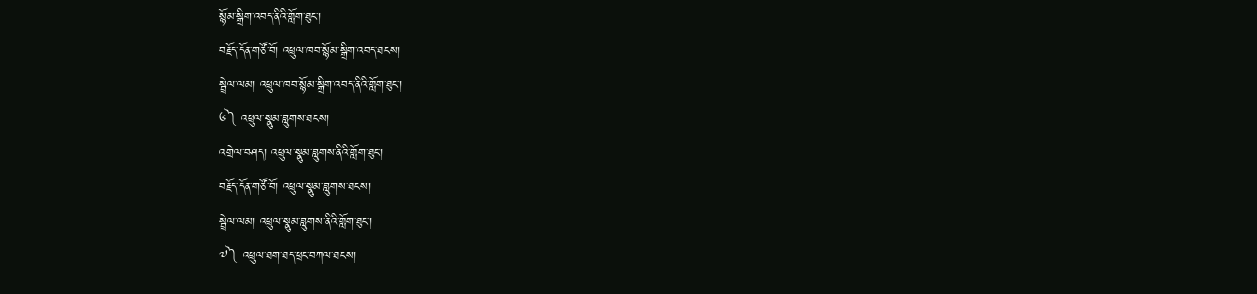སྙོམ་སྒྲིག་འབད་ནིའི་གློག་ཐུང་།
བརྗོད་དོན་གཙོ་བོ། འཕྲུལ་ཁབ་སྙོམ་སྒྲིག་འབད་ཐངས།
སྦྲེལ་ལམ། འཕྲུལ་ཁབ་སྙོམ་སྒྲིག་འབད་ནིའི་གློག་ཐུང་།
༦༽ འཕྲུལ་སྣུམ་བླུགས་ཐངས།
འགྲེལ་བཤད། འཕྲུལ་སྣུམ་བླུགས་ནིའི་གློག་ཐུང་།
བརྗོད་དོན་གཙོ་བོ། འཕྲུལ་སྣུམ་བླུགས་ཐངས།
སྦྲེལ་ལམ། འཕྲུལ་སྣུམ་བླུགས་ནིའི་གློག་ཐུང་།
༧༽ འཕྲུལ་ཐག་ཐད་ཕྲང་བཀལ་ཐངས།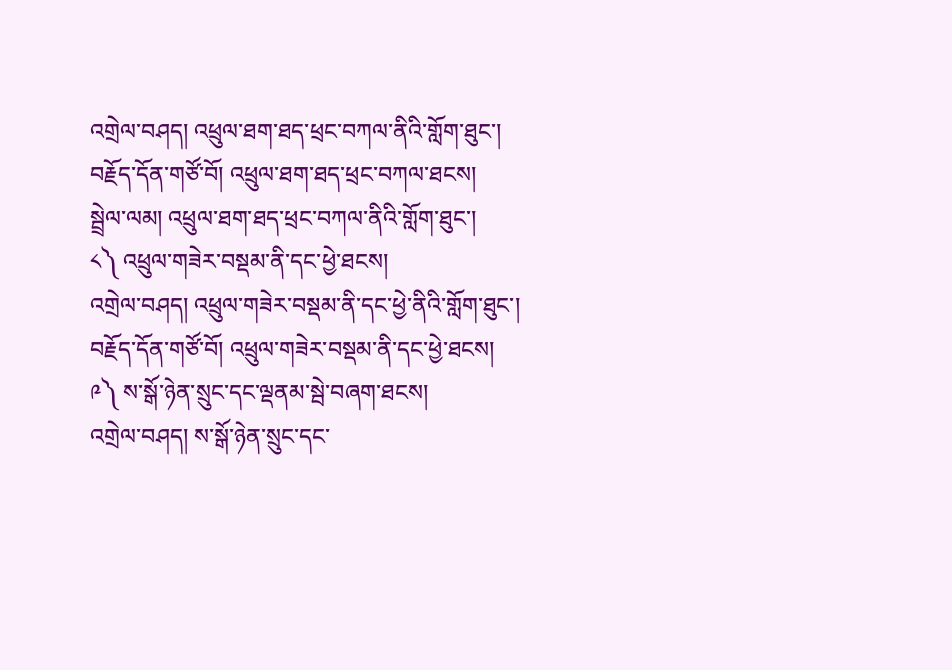འགྲེལ་བཤད། འཕྲུལ་ཐག་ཐད་ཕྲང་བཀལ་ནིའི་གློག་ཐུང་།
བརྗོད་དོན་གཙོ་བོ། འཕྲུལ་ཐག་ཐད་ཕྲང་བཀལ་ཐངས།
སྦྲེལ་ལམ། འཕྲུལ་ཐག་ཐད་ཕྲང་བཀལ་ནིའི་གློག་ཐུང་།
༨༽ འཕྲུལ་གཟེར་བསྡམ་ནི་དང་ཕྱེ་ཐངས།
འགྲེལ་བཤད། འཕྲུལ་གཟེར་བསྡམ་ནི་དང་ཕྱེ་ནིའི་གློག་ཐུང་།
བརྗོད་དོན་གཙོ་བོ། འཕྲུལ་གཟེར་བསྡམ་ནི་དང་ཕྱེ་ཐངས།
༩༽ ས་སྒོ་ཉེན་སྲུང་དང་ལྡནམ་སྦེ་བཞག་ཐངས།
འགྲེལ་བཤད། ས་སྒོ་ཉེན་སྲུང་དང་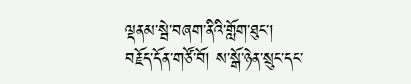ལྡནམ་སྦེ་བཞག་ནིའི་གློག་ཐུང་།
བརྗོད་དོན་གཙོ་བོ། ས་སྒོ་ཉེན་སྲུང་དང་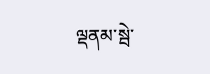ལྡནམ་སྦེ་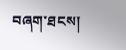བཞག་ཐངས།